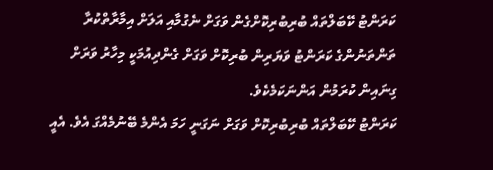ކަރަންޓު ކޭބަލްތައް ބުރިބުރިކޮށްގެން ވަގަށް ނެގުމާއި އަލަށް އިމާރާތްކުރާ ތަންތަނުންގެ ކަރަންޓު ވަޔަރިން ބުރިކޮށް ވަގަށް ގެންދިއުމަކީ މިހާރު ވަރަށް ގިނައިން ކުރަމުން އަންނަކަމެކެވެ.
ކަރަންޓު ކޭބަލްތައް ބުރިބުރިކޮށް ވަގަށް ނަގަނީ ހަމަ އެންމެ ބޭނުމެއްގަ އެވެ. އެއީ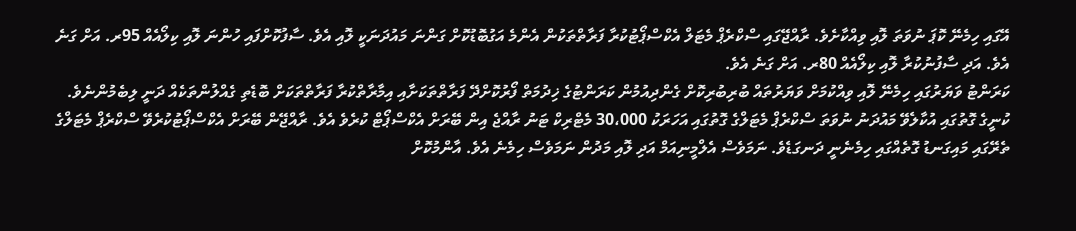އޭގައި ހިމެނޭ ކޮޕަ ނުވަތަ ލޮއި ވިއްކާށެވެ. ރާއްޖޭގައި ސްކްރެޕް މެޓަލް އެކްސްޕޯޓުކުރާ ފަރާތްތަކުން އެންމެ އަގުބޮޑުކޮށް ގަންނަ މައުދަނަކީ ލޮއި އެވެ. ސާފުކޮށްފައި ހުންނަ ލޮއި ކިލޯއެއް 95ރ. އަށް ގަނެ އެވެ. އަދި ސާފުނުކުރާ ލޮއި ކިލޯއެއް 80ރ. އަށް ގަނެ އެވެ.
ކަރަންޓު ވަޔަރުގައި ހިމެނޭ ލޮއި ވިއްކުމަށް ވަޔަރުތައް ބުރިބުރިކޮށް ގެންދިއުމުން ކަރަންޓުގެ ޚިދުމަތް ފޯރުކޮށްދޭ ފަރާތްތަކަށާއި އިމާރާތްކުރާ ފަރާތްތަކަށް ބޮޑެތި ގެއްލުންތަކެއް ދަނީ ލިބެމުންނެވެ.
ކުނީގެ ގޮތުގައި އުކާލެވޭ މައުދަނު ނުވަތަ ސްކްރެޕް މެޓަލްގެ ގޮތުގައި އަހަރަކު 30،000 މެޓްރިކް ޓަނު ރާއްޖެ އިން ބޭރަށް އެކްސްޕޯޓް ކުރެވެ އެވެ. ރާއްޖޭން ބޭރަށް އެކްސްޕޯޓުކުރެވޭ ސްކްރެޕް މެޓަލްގެ ތެރޭގައި މައިގަނޑު ގޮތެއްގައި ހިމެނެނީ ދަނގަޑެވެ. ނަމަވެސް އެލްމީނިއަމް އަދި ލޮއި މަދުން ނަމަވެސް ހިމެނެ އެވެ. އާންމުކޮށް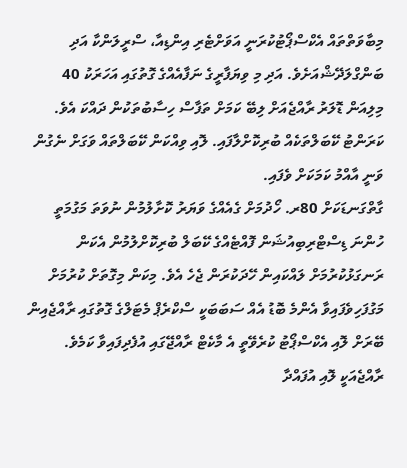މިބާވަތްތައް އެކްސްޕޯޓުކުރަނީ އަވަށްޓެރި އިންޑިއާ، ސްރީލަންކާ އަދި ބަންގްލަދޭޝްއަށެވެ. އަދި މި ވިޔަފާރީގެ ނަފާއެއްގެ ގޮތުގައި އަހަރަކު 40 މިލިއަން ޑޮލަރު ރާއްޖެއަށް ލިބޭ ކަމަށް ތަފާސް ހިސާބުތަކުން ދައްކަ އެވެ.
ކަރަންޓު ކޭބަލްތަކެއް ބުރިކޮށްލާފައި. ލޮއި ވިއްކަން ކޭބަލްތައް ވަގަށް ނެގުން ވަނީ އާއްމު ކަމަކަށް ވެފައި.
ގާތްގަނޑަކަށް 80ރ. ހޯދުމަށް ގެއެއްގެ ވަޔަރު ކޮށާލުމުން ނުވަތަ މަގުމަތީ ހުންނަ ޑިސްޓްރިބިއުޝަން ފޮއްޓެއްގެ ކޭބަލް ބުރިކޮށްލުމުން އެކަން ރަނގަޅުކުރުމަށް ލައްކައިން ހޭދަކުރަން ޖެހެ އެވެ. މިކަން މިގޮތަށް ކުރުމަށް މަގުފަހިވެފައިވާ އެންމެ ބޮޑު އެއް ސަބަބަކީ ސްކްރެޕް މެޓަލްގެ ގޮތުގައި ރާއްޖެއިން ބޭރަށް ލޮއި އެކްސްޕޯޓު ކުރެވޭތީ އެ މާކެޓް ރާއްޖޭގައި އުފެދިފައިވާ ކަމެވެ.
ރާއްޖެއަކީ ލޮއި އުފައްދާ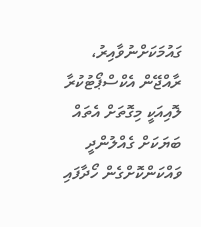ގައުމަކަށްނުވާއިރު، ރާއްޖޭން އެކްސްޕޯޓުކުރާ ލޮއިއަކީ މިގޮތަށް އެތައް ބަޔަކަށް ގެއްލުންދީ ވައްކަންކޮށްގެން ހޯދާފައި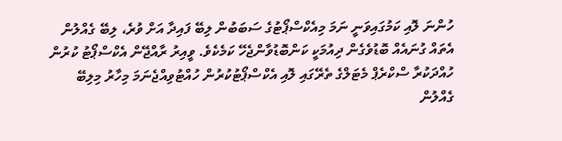ހުންނަ ލޮއި ކަމުގައިވަނީ ނަމަ މިއެކްސްޕޯޓުގެ ސަބަބުން ލިބޭ ފައިދާ އަށް ވުރެ، ލިބޭ ގެއްލުން އެތައް ގުނައެއް ބޮޑުވެގެން ދިއުމަކީ ކަންބޮޑުވާންޖެހޭ ކަމެކެވެ. ވީއިރު ރާއްޖޭން އެކްސްޕޯޓު ކުރުން ހުއްދަކުރާ ސްކްރެޕް މެޓަލްގެ ތެރޭގައި ލޮއި އެކްސްޕޯޓުކުރުން ހުއްޓުވިއްޖެނަމަ މިހާރު މިލިބޭ ގެއްލުން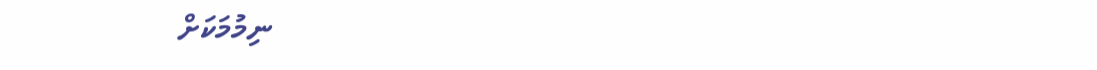ނިމުމަކަށް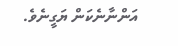އަންނާނެކަން ޔަގީނެވެ.